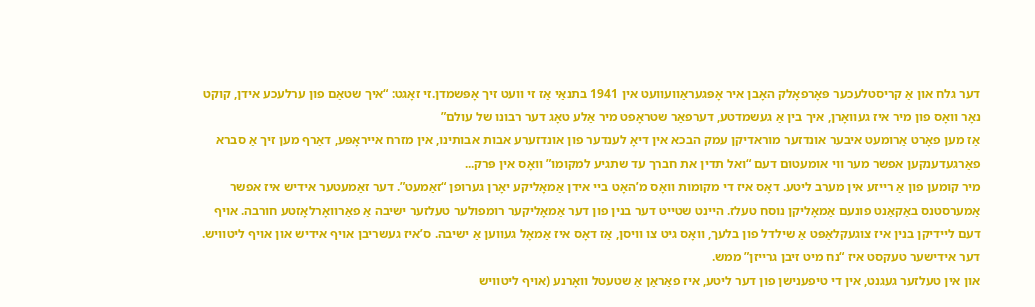דער גלח און אַ קריסטלעכער פּאָרפאָלק האָבן איר אָפּגעראַוועוועט אין 1941 בתנאַי אַז זי וועט זיך אָפּשמדן.זי זאָגט: “איך שטאַם פון ערלעכע אידן, קוקט נאָר וואָס פון מיר איז געוואָרן, איך בין אַ געשמדטע, דערפאַר שטראָפט מיר אַלע טאָג דער רבונו של עולם”
אַז מען פאָרט אַרומעט איבער אונדזער מוראדיקן עמק הבכא אין דיאָ לענדער פון אונדזערע אבות אבותינו, אין מזרח אייראָפּע, דאַרף מען זיך אַ סברא פאַרגעדענקען אפשר מער ווי אומעטום דעם “ואל תדין את חברך עד שתגיע למקומו” וואָס אין פּרק...
מיר קומען פון אַ רייזע אין מערב ליטע. דאָס איז די מקומות וואָס מ’האָט ביי אידן אַמאָליקע יאָרן גערופן “זאַמעט”. דער זאַמעטער אידיש איז אפשר אַמערסטנס באַקאַנט פונעם אַמאָליקן נוסח טעלז. היינט שטייט דער בנין פון דער אַמאָליקער רומפולער טעלזער ישיבה אַ פאַרוואָרלאָזטע חורבה. אויף דעם ליידיקן בנין איז צוגעקלאַפּט אַ שילדל פון בלעך, וואָס גיט צו וויסן, אַז דאָס איז אַמאָל געווען אַ ישיבה. ס’איז געשריבן אויף אידיש און אויף ליטוויש. דער אידישער טעקסט איז “נח מיט זיבן גרייזן” ממש.
און אין טעלזער געגנט, אין די טיפענישן פון דער ליטע, איז פאַראַן אַ שטעטל וואָרנע (אויף ליטוויש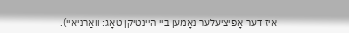איז דער אָפיציעלער נאָמען ביי היינטיקן טאָג: וואַרניאיי).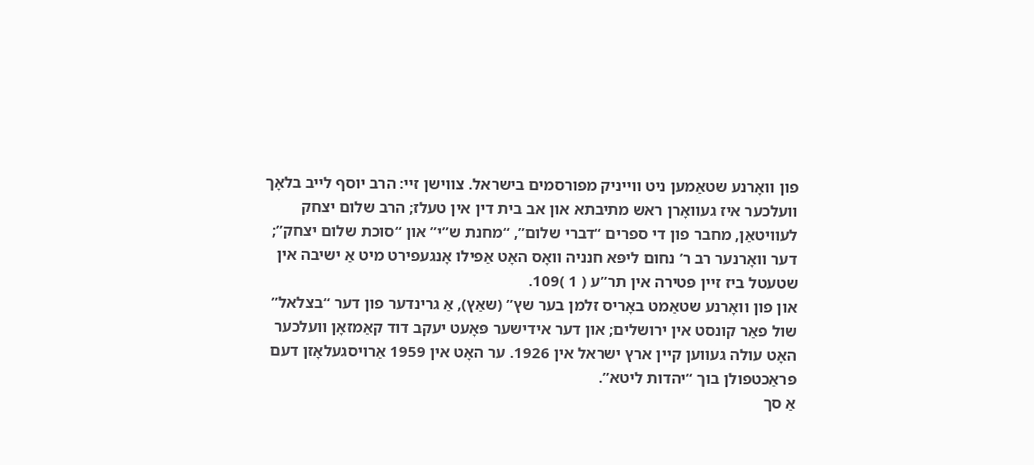פון וואָרנע שטאַמען ניט ווייניק מפורסמים בישראל. צווישן זיי: הרב יוסף לייב בלאָך וועלכער איז געוואָרן ראש מתיבתא און אב בית דין אין טעלז; הרב שלום יצחק לעוויטאַן, מחבר פון די ספרים “דברי שלום”, “מחנת ש”י” און “סוכת שלום יצחק”; דער וואָרנער רב ר’ נחום ליפּא חנניה וואָס האָט אַפילו אָנגעפירט מיט אַ ישיבה אין שטעטל ביז זיין פּטירה אין תר”ע ( 1 )109.
און פון וואָרנע שטאַמט באָריס זלמן בער שץ” (שאַץ), אַ גרינדער פון דער “בצלאל” שול פאַר קונסט אין ירושלים; און דער אידישער פּאָעט יעקב דוד קאַמזאָן וועלכער האָט עולה געווען קיין ארץ ישראל אין 1926. ער האָט אין 1959 אַרויסגעלאָזן דעם פּראַכטפולן בוך “יהדות ליטא”.
אַ סך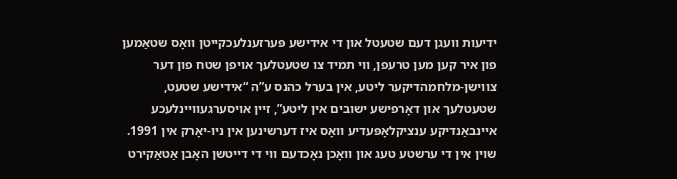ידיעות וועגן דעם שטעטל און די אידישע פּערזענלעכקייטן וואָס שטאַמען פון איר קען מען טרעפן, ווי תמיד צו שטעטלעך אויפן שטח פון דער צווישן-מלחמהדיקער ליטע, אין בערל כהנס ע”ה “אידישע שטעט, שטעטלעך און דאָרפישע ישובים אין ליטע”, זיין אויסערגעוויינלעכע איינבאַנדיקע ענציקלאָפּעדיע וואָס איז דערשינען אין ניו-יאָרק אין 1991.
שוין אין די ערשטע טעג און וואָכן נאָכדעם ווי די דייטשן האָבן אַטאַקירט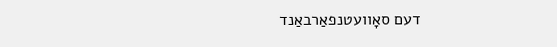דעם סאָוועטנפאַרבאַנד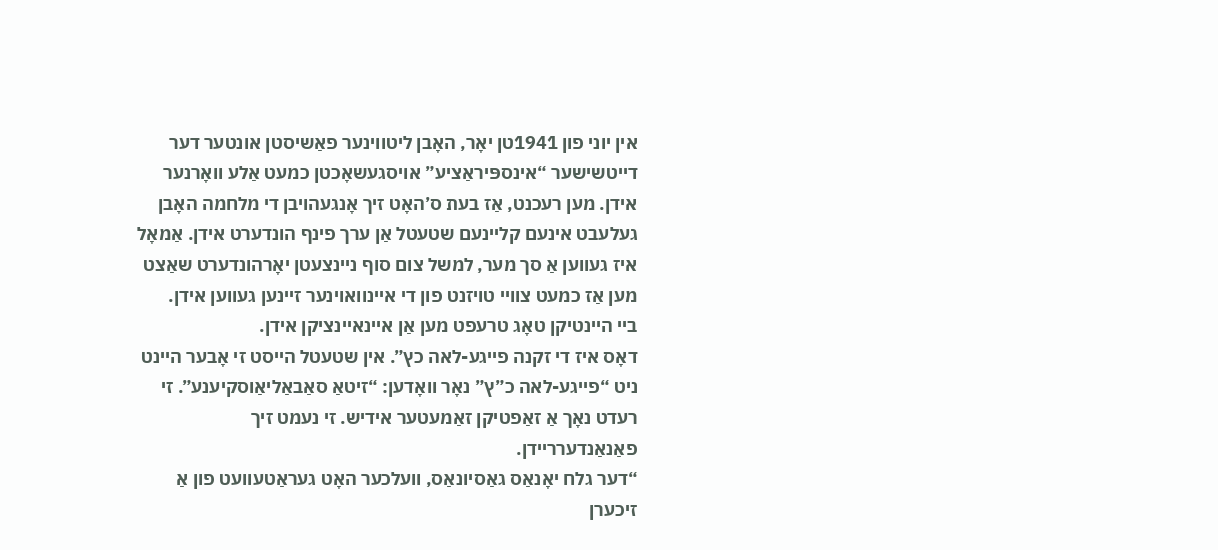אין יוני פון 1941טן יאָר, האָבן ליטווינער פאַשיסטן אונטער דער דייטשישער “אינספּיראַציע” אויסגעשאָכטן כמעט אַלע וואָרנער אידן. מען רעכנט, אַז בעת ס’האָט זיך אָנגעהויבן די מלחמה האָבן געלעבט אינעם קליינעם שטעטל אַן ערך פינף הונדערט אידן. אַמאָל איז געווען אַ סך מער, למשל צום סוף ניינצעטן יאָרהונדערט שאַצט מען אַז כמעט צוויי טויזנט פון די איינוואוינער זיינען געווען אידן.
ביי היינטיקן טאָג טרעפט מען אַן איינאיינציקן אידן.
דאָס איז די זקנה פייגע-לאה כץ”. אין שטעטל הייסט זי אָבער היינט ניט “פייגע-לאה כ”ץ” נאָר וואָדען: “זיטאַ סאַבאַליאַוסקיענע”. זי רעדט נאָך אַ זאַפטיקן זאַמעטער אידיש. זי נעמט זיך פאַנאַנדערריידן.
“דער גלח יאָנאַס גאַסיונאַס, וועלכער האָט געראַטעוועט פון אַ זיכערן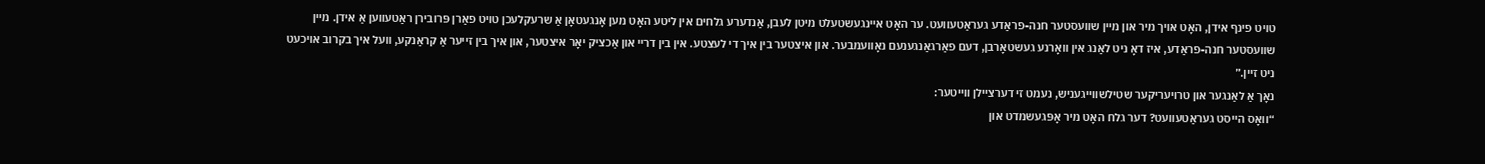טויט פינף אידן, האָט אויך מיר און מיין שוועסטער חנה-פראַדע געראַטעוועט. ער האָט איינגעשטעלט מיטן לעבן, אַנדערע גלחים אין ליטע האָט מען אָנגעטאָן אַ שרעקלעכן טויט פאַרן פּרובירן ראַטעווען אַ אידן. מיין שוועסטער חנה-פראַדע, איז דאָ ניט לאַנג אין וואָרנע געשטאָרבן, דעם פאַרגאַנגענעם נאָוועמבער. און איצטער בין איך די לעצטע. אין בין דריי און אַכציק יאָר איצטער, און איך בין זייער אַ קראַנקע, וועל איך בקרוב אויכעט ניט זיין.”
נאָך אַ לאַנגער און טרויעריקער שטילשווייגעניש, נעמט זי דערציילן ווייטער:
“וואָס הייסט געראַטעוועט? דער גלח האָט מיר אָפּגעשמדט און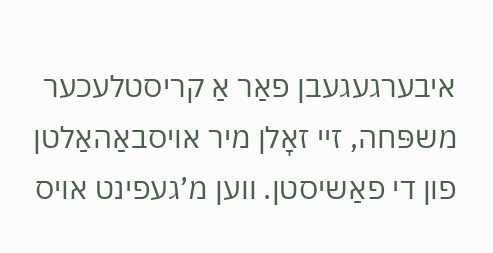איבערגעגעבן פאַר אַ קריסטלעכער משפּחה, זיי זאָלן מיר אויסבאַהאַלטן פון די פאַשיסטן. ווען מ’געפינט אויס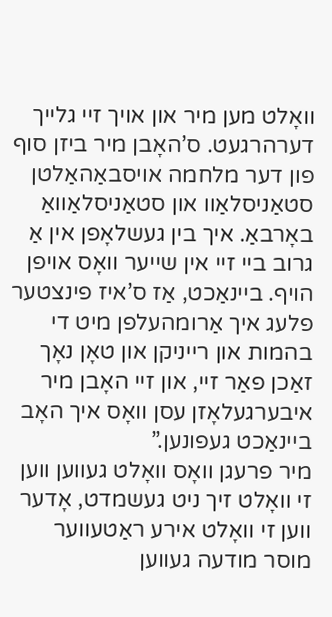וואָלט מען מיר און אויך זיי גלייך דערהרגעט. ס’האָבן מיר ביזן סוף פון דער מלחמה אויסבאַהאַלטן סטאַניסלאַוו און סטאַניסלאַוואַ באָרבאַ. איך בין געשלאָפן אין אַ גרוב ביי זיי אין שייער וואָס אויפן הויף. ביינאַכט, אַז ס’איז פינצטער פלעג איך אַרומהעלפן מיט די בהמות און רייניקן און טאָן נאָך זאַכן פאַר זיי, און זיי האָבן מיר איבערגעלאָזן עסן וואָס איך האָב ביינאַכט געפונען.”
מיר פרעגן וואָס וואָלט געווען ווען זי וואָלט זיך ניט געשמדט, אָדער ווען זי וואָלט אירע ראַטעווער מוסר מודעה געווען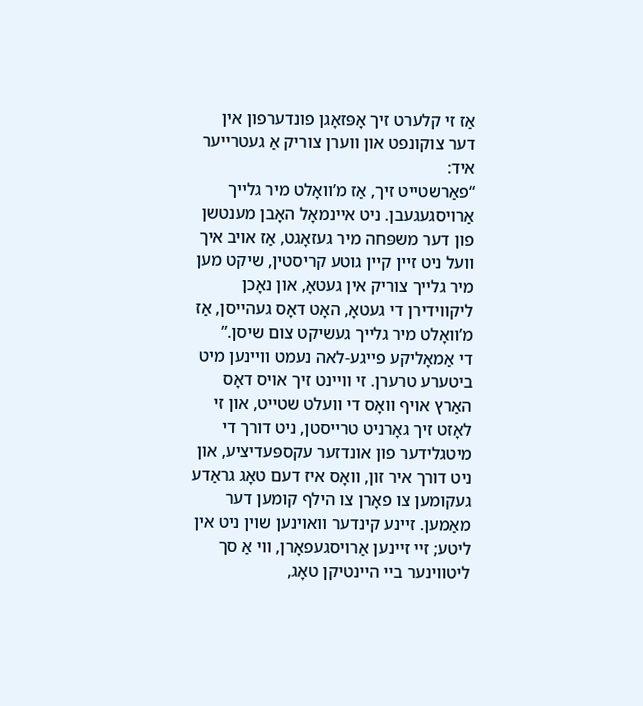אַז זי קלערט זיך אָפּזאָגן פונדערפון אין דער צוקונפט און ווערן צוריק אַ געטרייער איד:
“פאַרשטייט זיך, אַז מ’וואָלט מיר גלייך אַרויסגעגעבן. ניט איינמאָל האָבן מענטשן פון דער משפּחה מיר געזאָגט, אַז אויב איך וועל ניט זיין קיין גוטע קריסטין, שיקט מען מיר גלייך צוריק אין געטאָ, און נאָכן ליקווידירן די געטאָ, האָט דאָס געהייסן, אַז מ’וואָלט מיר גלייך געשיקט צום שיסן.”
די אַמאָליקע פייגע-לאה נעמט וויינען מיט ביטערע טרערן. זי וויינט זיך אויס דאָס האַרץ אויף וואָס די וועלט שטייט, און זי לאָזט זיך גאָרניט טרייסטן, ניט דורך די מיטגלידער פון אונדזער עקספּעדיציע, און ניט דורך איר זון, וואָס איז דעם טאָג גראַדע געקומען צו פאָרן צו הילף קומען דער מאַמען. זיינע קינדער וואוינען שוין ניט אין ליטע; זיי זיינען אַרויסגעפאָרן, ווי אַ סך ליטווינער ביי היינטיקן טאָג,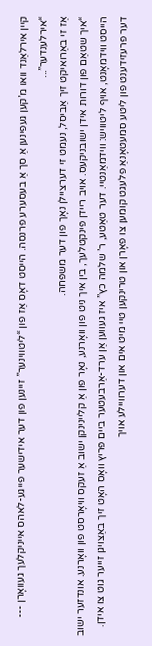קיין אירלאַנד וואו מ’קען געפינען אַ סך אַ בעסערע פּרנסה. הייסט דאָס אַז פון “ליטווינער” זיינען פון דער אידישער פייגע-לאהס אייניקלעך געוואָרן --- “אירלענדער”...
אַז זי באַרואיקט זיך אַביסל, נעמט זי דערציילן נאָך פון דער משפּחה.
“איך שטאַם פון דורות אידן ישובניקעס. אויב ריידן פּינקטלעך, בין איך ניט פון וואָרנע, נאָר פון אַ קליינינקן ישוב אַ זעקס וויאָרסט פון וואָרנע. אונדזער ישוב הייסט ווידמאָנט, אויף ליטוויש: ווידמאַנטיי. דער טאַטע, ר’ שלמה כץ” איז געווען אַן ערד-אַרבעטער ביים פּריץ וואָס האָט זיך באַצויגן זייער גוט צו אידן. דער פּרעזידענט פון ליטע סמעטאָנאַ פלעגט קומען צו פאָרן און טרינקען טיי מיט אים און דערוויילע אויך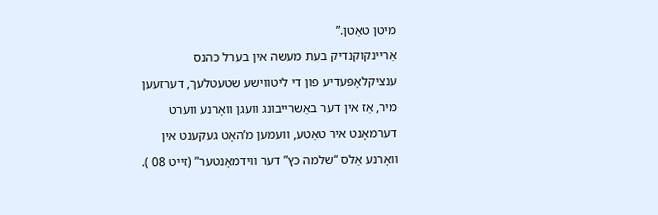מיטן טאַטן.”
אַריינקוקנדיק בעת מעשה אין בערל כהנס ענציקלאָפּעדיע פון די ליטווישע שטעטלעך, דערזעען מיר, אַז אין דער באַשרייבונג וועגן וואָרנע ווערט דערמאָנט איר טאַטע, וועמען מ’האָט געקענט אין וואָרנע אַלס “שלמה כץ” דער ווידמאָנטער” (זייט 08 ).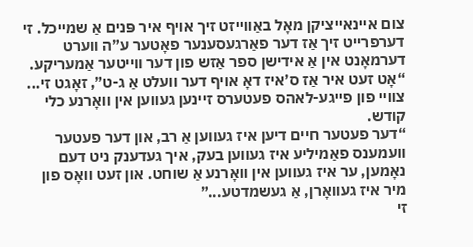צום איינאייציקן מאָל באַווייזט זיך אויף איר פּנים אַ שמייכל. זי דערפרייט זיך אַז דער פאַרגעסענער פאָטער ע”ה ווערט דערמאָנט אין אַ אידישן ספר אַזש פון דער ווייטער אַמעריקע. “אָט זעט איר אַז ס’איז דאָ אויף דער וועלט אַ ג-ט”, זאָגט זי...
צוויי פון פייגע-לאהס פעטערס זיינען געווען אין וואָרנע כלי קודש.
“דער פעטער חיים דיען איז געווען אַ רב, און דער פעטער וועמענס פאַמיליע איז געווען בעק, איך געדענק ניט דעם נאָמען, ער איז געווען אין וואָרנע אַ שוחט. און זעט וואָס פון מיר איז געוואָרן, אַ געשמדטע...”
זי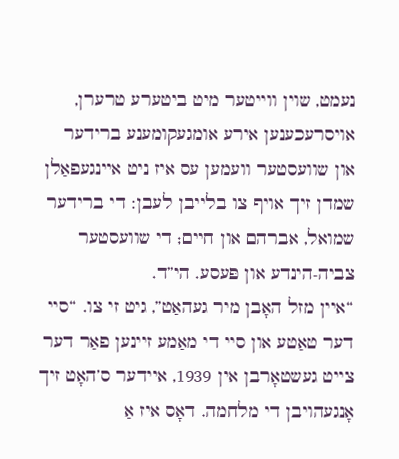נעמט, שוין ווייטער מיט ביטערע טרערן, אויסרעכענען אירע אומגעקומענע ברידער און שוועסטער וועמען עס איז ניט איינגעפאַלן שמדן זיך אויף צו בלייבן לעבן: די ברידער שמואל, אברהם און חיים; די שוועסטער צביה-הינדע און פּעסע. הי”ד.
“איין מזל האָבן מיר געהאַט”, גיט זי צו. “סיי דער טאַטע און סיי די מאַמע זיינען פאַר דער צייט געשטאָרבן אין 1939, איידער ס’האָט זיך אָנגעהויבן די מלחמה. דאָס איז אַ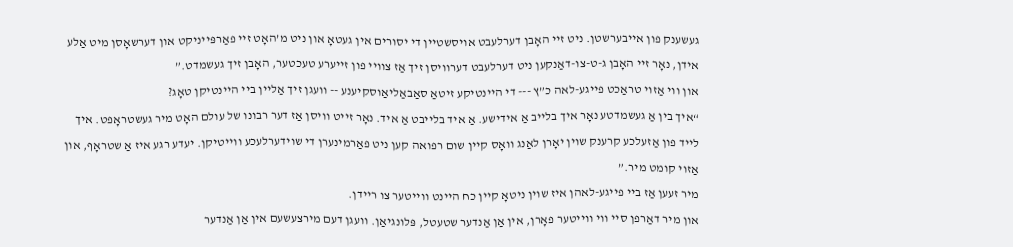געשענק פון אייבערשטן. ניט זיי האָבן דערלעבט אויסשטיין די יסורים אין געטאָ און ניט מ’האָט זיי פאַרפּייניקט און דערשאָסן מיט אַלע אידן, נאָר זיי האָבן ג-ט-צו-דאַנקען ניט דערלעבט דערוויסן זיך אַז צוויי פון זייערע טעכטער, האָבן זיך געשמדט.”
און ווי אַזוי טראַכט פייגע-לאה כ”ץ --- די היינטיקע זיטאַ סאַבאַליאַוסקיענע -- וועגן זיך אַליין ביי היינטיקן טאָג?
“איך בין אַ געשמדטע נאָר איך בלייב אַ אידישע. אַ איד בלייבט אַ איד. נאָר זייט וויסן אַז דער רבונו של עולם האָט מיר געשטראָפט. איך לייד פון אַזעלכע קרענק שוין יאָרן לאַנג וואָס קיין שום רפואה קען ניט פאַרמינערן די שוידערלעכע ווייטיקן. יעדע רגע איז אַ שטראָף, און אַזוי קומט מיר.”
מיר זעען אַז ביי פייגע-לאהן איז שוין ניטאָ קיין כח היינט ווייטער צו ריידן.
און מיר דאַרפן סיי ווי ווייטער פאָרן, אין אַן אַנדער שטעטל, פּלונגיאַן. וועגן דעם מירצעשעם אין אַן אַנדער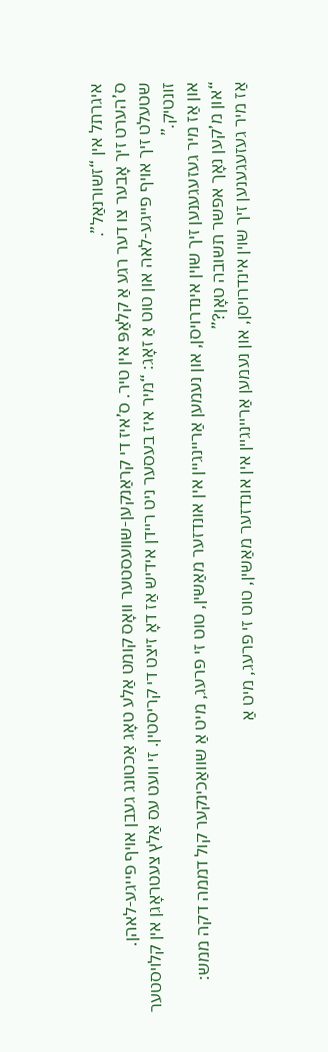איגרתל אין “זשורנאַל”.
ס’הערט זיך אָבער צו דער רגע אַ קלאַפּ אין טיר. ס’איז די קראַנקען-שוועסטער וואָס קומט אַלע טאָג אַכטונג געבן אויף פייגע-לאהן.
שטעלט זיך אויף פייגע-לאה און טוט אַ זאָג: “מיר איז בעסער ניט ריידן אידיש אַז דאָ זיצט די קריסטין. זי וועט עס אַלץ צעטראָגן אין קלויסטער זונטיק.”
און אַז מיר געזעגענען זיך שוין אינדרויסן, און נעמען אַריינגיין אין אונדזער מאַשין, טוט זי פרעג, מיט אַ שוואַכינקער קול דממה דקה ממש:
“און מ’קען נאָך אפשר תשובה טאָן?”
אַז מיר געזעגענען זיך שוין אינדרויסן, און נעמען אַריינגיין אין אונדזער מאַשין, טוט זי פרעג, מיט אַ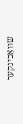שוואַכינקער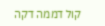קול דממה דקה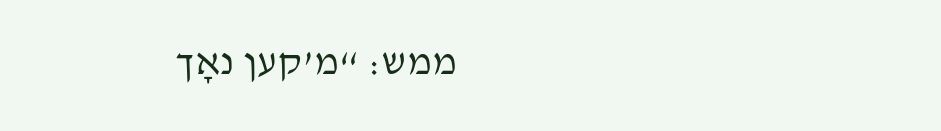ממש: “מ’קען נאָך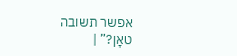אפשר תשובה טאָן?” |